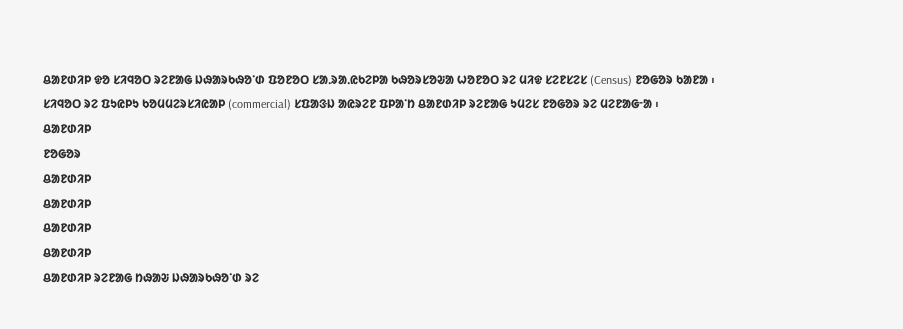ᱪᱟᱱᱰᱤᱞ ᱫᱚ ᱥᱤᱧᱚᱛ ᱨᱮᱱᱟᱜ ᱡᱷᱟᱨᱠᱷᱚᱸᱰ ᱯᱚᱱᱚᱛ ᱥᱟᱹᱨᱟᱹᱭᱠᱮᱞᱟ ᱠᱷᱚᱨᱥᱚᱶᱟ ᱦᱚᱱᱚᱛ ᱨᱮ ᱢᱤᱫ ᱥᱮᱱᱥᱮᱥ (Census) ᱱᱚᱜᱚᱨ ᱠᱟᱱᱟ ᱾ ᱥᱤᱧᱚᱛ ᱨᱮ ᱯᱩᱭᱞᱩ ᱠᱚᱢᱢᱮᱨᱥᱤᱭᱟᱞ (commercial) ᱥᱯᱟᱝᱡ ᱟᱭᱨᱮᱱ ᱯᱞᱟᱸᱴ ᱪᱟᱱᱰᱤᱞ ᱨᱮᱱᱟᱜ ᱩᱢᱮᱥ ᱱᱚᱜᱚᱨ ᱨᱮ ᱢᱮᱱᱟᱜᱼᱟ ᱾
ᱪᱟᱱᱰᱤᱞ
ᱱᱚᱜᱚᱨ
ᱪᱟᱱᱰᱤᱞ
ᱪᱟᱱᱰᱤᱞ
ᱪᱟᱱᱰᱤᱞ
ᱪᱟᱱᱰᱤᱞ
ᱪᱟᱱᱰᱤᱞ ᱨᱮᱱᱟᱜ ᱴᱷᱟᱶ ᱡᱷᱟᱨᱠᱷᱚᱸᱰ ᱨᱮ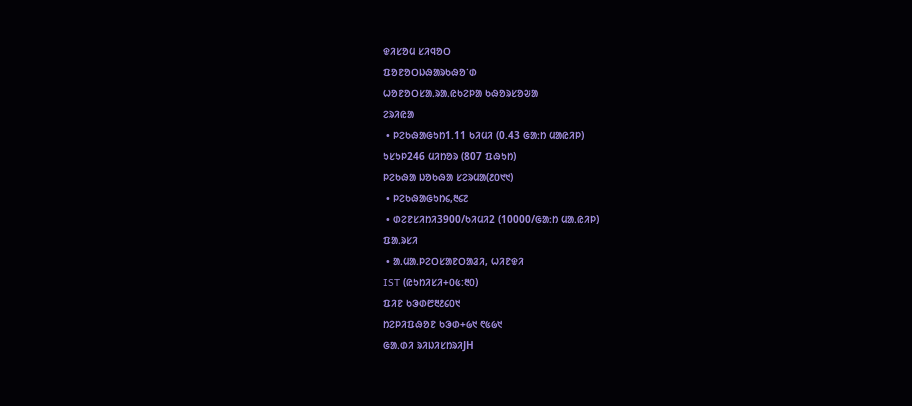ᱫᱤᱥᱚᱢ ᱥᱤᱧᱚᱛ
ᱯᱚᱱᱚᱛᱡᱷᱟᱨᱠᱷᱚᱸᱰ
ᱦᱚᱱᱚᱛᱥᱟᱹᱨᱟᱹᱭᱠᱮᱞᱟ ᱠᱷᱚᱨᱥᱚᱶᱟ
ᱮᱨᱤᱭᱟ
 • ᱞᱮᱠᱷᱟᱜᱩᱴ1.11 ᱠᱤᱢᱤ (0.43 ᱜᱟᱺᱴ ᱢᱟᱭᱤᱞ)
ᱩᱥᱩᱞ246 ᱢᱤᱴᱚᱨ (807 ᱯᱷᱩᱴ)
ᱞᱮᱠᱷᱟ ᱡᱚᱠᱷᱟ ᱥᱮᱨᱢᱟ(᱒᱐᱑᱑)
 • ᱞᱮᱠᱷᱟᱜᱩᱴ᱔,᱓᱔᱗
 • ᱰᱮᱱᱥᱤᱴᱤ3900/ᱠᱤᱢᱤ2 (10000/ᱜᱟᱺᱴ ᱢᱟᱹᱭᱤᱞ)
ᱯᱟᱹᱨᱥᱤ
 • ᱟᱹᱢᱟᱹᱞᱮᱛᱥᱟᱱᱛᱟᱲᱤ, ᱦᱤᱱᱫᱤ
IST (ᱭᱩᱴᱤᱥᱤ+᱐᱕:᱓᱐)
ᱯᱤᱱ ᱠᱳᱰ᱘᱓᱒᱔᱐᱑
ᱴᱮᱞᱤᱯᱷᱚᱱ ᱠᱳᱰ+᱙᱑ ᱖᱕᱙᱑
ᱜᱟᱹᱰᱤ ᱨᱤᱡᱤᱥᱴᱨᱤJH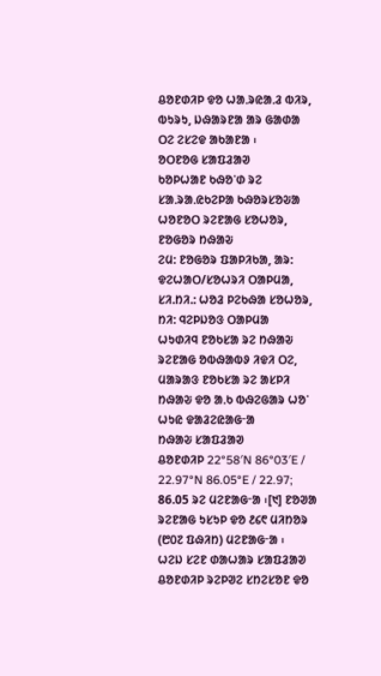ᱪᱚᱱᱰᱤᱞ ᱫᱚ ᱦᱟᱹᱨᱭᱟᱹᱲ ᱵᱤᱨ, ᱵᱩᱨᱩ, ᱡᱷᱟᱨᱱᱟ ᱟᱨ ᱜᱟᱰᱟ ᱛᱮ ᱮᱥᱮᱫ ᱟᱠᱟᱱᱟ ᱾
ᱚᱛᱱᱚᱜ ᱥᱟᱯᱲᱟᱣ
ᱠᱚᱞᱦᱟᱱ ᱠᱷᱚᱸᱰ ᱨᱮ ᱥᱟᱹᱨᱟᱹᱭᱠᱮᱞᱟ ᱠᱷᱚᱨᱥᱚᱶᱟ ᱦᱚᱱᱚᱛ ᱨᱮᱱᱟᱜ ᱥᱚᱦᱚᱨ, ᱱᱚᱜᱚᱨ ᱴᱷᱟᱶ
ᱮᱢ: ᱱᱚᱜᱚᱨ ᱯᱟᱞᱤᱠᱟ, ᱟᱨ: ᱫᱮᱦᱟᱛ/ᱥᱚᱦᱨᱤ ᱛᱟᱞᱢᱟ, ᱥᱤ.ᱴᱤ.: ᱦᱚᱲ ᱞᱮᱠᱷᱟ ᱥᱚᱦᱚᱨ, ᱴᱤ: ᱧᱮᱞᱡᱚᱝ ᱛᱟᱞᱢᱟ
ᱦᱩᱰᱤᱧ ᱱᱚᱠᱥᱟ ᱨᱮ ᱴᱷᱟᱶ ᱨᱮᱱᱟᱜ ᱚᱵᱷᱟᱵᱽ ᱤᱫᱤ ᱛᱮ, ᱢᱟᱨᱟᱝ ᱱᱚᱠᱥᱟ ᱨᱮ ᱟᱥᱞᱤ ᱴᱷᱟᱶ ᱫᱚ ᱟᱹᱠ ᱵᱷᱮᱜᱟᱨ ᱦᱚᱸ ᱦᱩᱭ ᱫᱟᱲᱮᱭᱟᱜᱼᱟ
ᱴᱷᱟᱶ ᱥᱟᱯᱲᱟᱣ
ᱪᱚᱱᱰᱤᱞ 22°58′N 86°03′E / 22.97°N 86.05°E / 22.97; 86.05 ᱨᱮ ᱢᱮᱱᱟᱜᱼᱟ ᱾[᱑] ᱱᱚᱣᱟ ᱨᱮᱱᱟᱜ ᱩᱥᱩᱞ ᱫᱚ ᱒᱔᱖ ᱢᱤᱴᱚᱨ (᱘᱐᱗ ᱯᱷᱤᱴ) ᱢᱮᱱᱟᱜᱼᱟ ᱾
ᱦᱮᱡ ᱥᱮᱱ ᱰᱟᱦᱟᱨ ᱥᱟᱯᱲᱟᱣ
ᱪᱚᱱᱰᱤᱞ ᱨᱮᱞᱣᱮ ᱥᱴᱮᱥᱚᱱ ᱫᱚ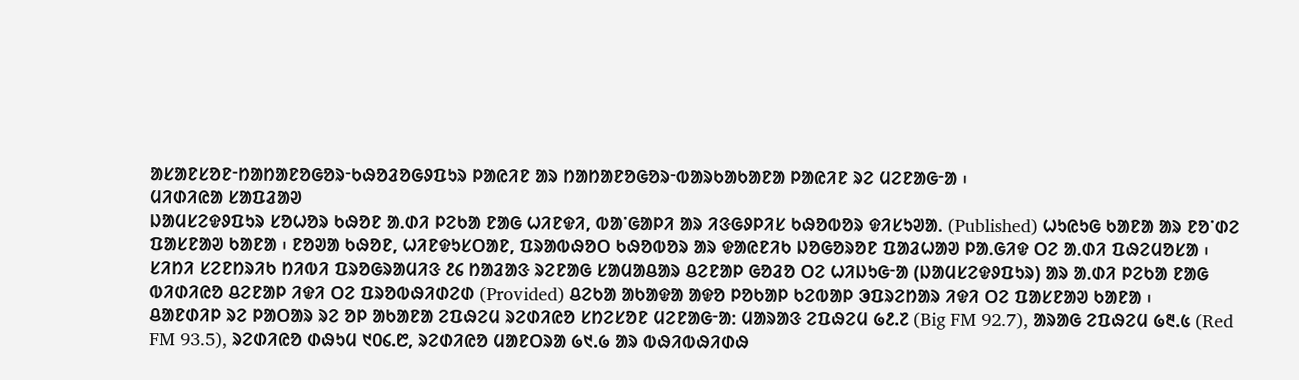ᱟᱥᱟᱱᱥᱚᱱᱼᱴᱟᱴᱟᱱᱚᱜᱚᱨᱼᱠᱷᱚᱲᱚᱜᱽᱯᱩᱨ ᱞᱟᱭᱤᱱ ᱟᱨ ᱴᱟᱴᱟᱱᱚᱜᱚᱨᱼᱵᱟᱨᱠᱟᱠᱟᱱᱟ ᱞᱟᱭᱤᱱ ᱨᱮ ᱢᱮᱱᱟᱜᱼᱟ ᱾
ᱢᱤᱰᱤᱭᱟ ᱥᱟᱯᱲᱟᱣ
ᱡᱟᱢᱥᱮᱫᱽᱯᱩᱨ ᱥᱚᱦᱚᱨ ᱠᱷᱚᱱ ᱟᱹᱰᱤ ᱞᱮᱠᱟ ᱱᱟᱜ ᱦᱤᱱᱫᱤ, ᱵᱟᱸᱜᱟᱞᱤ ᱟᱨ ᱤᱝᱜᱽᱞᱤᱥ ᱠᱷᱚᱵᱚᱨ ᱫᱤᱥᱩᱣᱟᱹ (Published) ᱦᱩᱭᱩᱜ ᱠᱟᱱᱟ ᱟᱨ ᱱᱚᱸᱰᱮ ᱯᱟᱥᱱᱟᱣ ᱠᱟᱱᱟ ᱾ ᱱᱚᱣᱟ ᱠᱷᱚᱱ, ᱦᱤᱱᱫᱩᱥᱛᱟᱱ, ᱯᱨᱟᱵᱷᱚᱛ ᱠᱷᱚᱵᱚᱨ ᱟᱨ ᱫᱟᱭᱱᱤᱠ ᱡᱚᱜᱚᱨᱚᱱ ᱯᱟᱲᱦᱟᱣ ᱞᱟᱹᱜᱤᱫ ᱛᱮ ᱟᱹᱰᱤ ᱯᱷᱮᱢᱚᱥᱟ ᱾
ᱥᱤᱴᱤ ᱥᱮᱱᱴᱨᱤᱠ ᱴᱤᱵᱤ ᱯᱨᱚᱜᱨᱟᱢᱤᱝ ᱒᱔ ᱴᱟᱲᱟᱝ ᱨᱮᱱᱟᱜ ᱥᱟᱢᱟᱪᱟᱨ ᱪᱮᱱᱟᱞ ᱜᱚᱲᱚ ᱛᱮ ᱦᱤᱡᱩᱜᱼᱟ (ᱡᱟᱢᱥᱮᱫᱽᱯᱩᱨ) ᱟᱨ ᱟᱹᱰᱤ ᱞᱮᱠᱟ ᱱᱟᱜ ᱵᱤᱰᱤᱭᱚ ᱪᱮᱱᱟᱞ ᱤᱫᱤ ᱛᱮ ᱯᱨᱚᱵᱷᱤᱰᱮᱰ (Provided) ᱪᱮᱠᱟ ᱟᱠᱟᱫᱟ ᱟᱫᱚ ᱞᱚᱠᱟᱞ ᱠᱮᱵᱟᱞ ᱳᱯᱨᱮᱴᱟᱨ ᱤᱫᱤ ᱛᱮ ᱯᱟᱥᱱᱟᱣ ᱠᱟᱱᱟ ᱾
ᱪᱟᱱᱰᱤᱞ ᱨᱮ ᱞᱟᱛᱟᱨ ᱨᱮ ᱚᱞ ᱟᱠᱟᱱᱟ ᱮᱯᱷᱮᱢ ᱨᱮᱰᱤᱭᱚ ᱥᱴᱮᱥᱚᱱ ᱢᱮᱱᱟᱜᱼᱟᱺ ᱢᱟᱨᱟᱝ ᱮᱯᱷᱮᱢ ᱙᱒.᱗ (Big FM 92.7), ᱟᱨᱟᱜ ᱮᱯᱷᱮᱢ ᱙᱓.᱕ (Red FM 93.5), ᱨᱮᱰᱤᱭᱚ ᱰᱷᱩᱢ ᱑᱐᱔.᱘, ᱨᱮᱰᱤᱭᱚ ᱢᱟᱱᱛᱨᱟ ᱙᱑.᱙ ᱟᱨ ᱵᱷᱤᱵᱷᱤᱰᱷ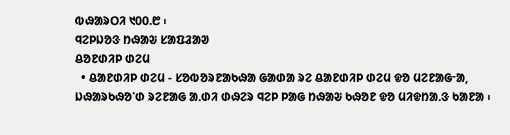ᱵᱷᱟᱨᱛᱤ ᱑᱐᱐.᱘ ᱾
ᱧᱮᱞᱡᱚᱝ ᱴᱷᱟᱶ ᱥᱟᱯᱲᱟᱣ
ᱪᱚᱱᱰᱤᱞ ᱰᱮᱢ
  • ᱪᱟᱱᱰᱤᱞ ᱰᱮᱢ - ᱥᱚᱵᱚᱨᱱᱟᱠᱷᱟ ᱜᱟᱰᱟ ᱨᱮ ᱪᱟᱱᱰᱤᱞ ᱰᱮᱢ ᱫᱚ ᱢᱮᱱᱟᱜᱼᱟ, ᱡᱷᱟᱨᱠᱷᱚᱸᱰ ᱨᱮᱱᱟᱜ ᱟᱹᱰᱤ ᱰᱷᱮᱨ ᱧᱮᱞ ᱞᱟᱜ ᱴᱷᱟᱶ ᱠᱷᱚᱱ ᱫᱚ ᱢᱤᱫᱴᱟᱹᱝ ᱠᱟᱱᱟ ᱾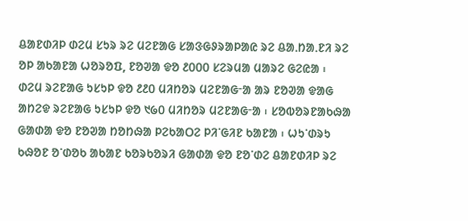ᱪᱟᱱᱰᱤᱞ ᱰᱮᱢ ᱥᱩᱨ ᱨᱮ ᱢᱮᱱᱟᱜ ᱥᱟᱝᱜᱽᱨᱟᱞᱟᱭ ᱨᱮ ᱪᱟᱹᱴᱟᱹᱱᱤ ᱨᱮ ᱚᱞ ᱟᱠᱟᱱᱟ ᱦᱚᱨᱚᱯ, ᱱᱚᱣᱟ ᱫᱚ ᱒᱐᱐᱐ ᱥᱮᱨᱢᱟ ᱢᱟᱨᱮ ᱜᱮᱭᱟ ᱾ ᱰᱮᱢ ᱨᱮᱱᱟᱜ ᱩᱥᱩᱞ ᱫᱚ ᱒᱒᱐ ᱢᱤᱴᱚᱨ ᱢᱮᱱᱟᱜᱼᱟ ᱟᱨ ᱱᱚᱣᱟ ᱫᱟᱜ ᱟᱴᱮᱫ ᱨᱮᱱᱟᱜ ᱩᱥᱩᱞ ᱫᱚ ᱑᱙᱐ ᱢᱤᱴᱚᱨ ᱢᱮᱱᱟᱜᱼᱟ ᱾ ᱥᱚᱵᱚᱨᱱᱟᱠᱷᱟ ᱜᱟᱰᱟ ᱫᱚ ᱱᱚᱣᱟ ᱴᱚᱴᱷᱟ ᱞᱮᱠᱟᱛᱮ ᱞᱤᱸᱜᱤᱱ ᱠᱟᱱᱟ ᱾ ᱦᱩᱸᱰᱨᱩ ᱠᱷᱚᱱ ᱚᱸᱰᱚᱠ ᱟᱠᱟᱱ ᱠᱚᱨᱠᱚᱨᱤ ᱜᱟᱰᱟ ᱫᱚ ᱱᱚᱸᱰᱮ ᱪᱟᱱᱰᱤᱞ ᱨᱮ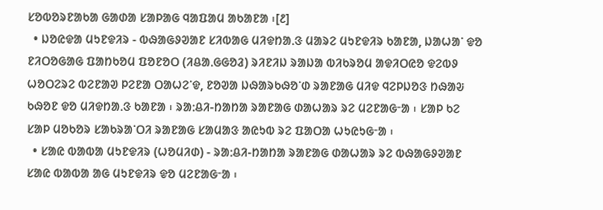ᱥᱚᱵᱚᱨᱱᱟᱠᱟ ᱜᱟᱰᱟ ᱥᱟᱞᱟᱜ ᱧᱟᱯᱟᱢ ᱟᱠᱟᱱᱟ ᱾[᱒]
  • ᱡᱚᱭᱫᱟ ᱢᱩᱱᱫᱤᱨ - ᱵᱷᱟᱜᱽᱣᱟᱱ ᱥᱤᱵᱟᱜ ᱢᱤᱫᱴᱟᱹᱝ ᱢᱟᱨᱮ ᱢᱩᱱᱫᱤᱨ ᱠᱟᱱᱟ, ᱡᱟᱦᱟᱸ ᱫᱚ ᱱᱤᱛᱚᱜᱟᱜ ᱯᱟᱴᱠᱚᱢ ᱯᱚᱱᱚᱛ (ᱤᱪᱟᱹᱜᱜᱚᱲ) ᱨᱤᱱᱤᱡ ᱨᱟᱡᱟ ᱵᱤᱠᱨᱚᱢ ᱟᱫᱤᱛᱭᱚ ᱫᱮᱵᱽ ᱦᱚᱛᱮᱨᱮ ᱵᱮᱱᱟᱣ ᱞᱮᱱᱟ ᱛᱟᱦᱮᱸᱫ, ᱱᱚᱣᱟ ᱡᱷᱟᱨᱠᱷᱚᱸᱰ ᱨᱟᱱᱟᱜ ᱢᱤᱫ ᱧᱮᱞᱡᱚᱝ ᱴᱷᱟᱶ ᱠᱷᱚᱱ ᱫᱚ ᱢᱤᱫᱴᱟᱹᱝ ᱠᱟᱱᱟ ᱾ ᱨᱟᱺᱪᱤ-ᱴᱟᱴᱟ ᱨᱟᱱᱟᱜ ᱰᱟᱦᱟᱨ ᱨᱮ ᱢᱮᱱᱟᱜᱼᱟ ᱾ ᱥᱟᱞ ᱠᱮ ᱥᱟᱞ ᱢᱚᱠᱚᱨ ᱥᱟᱠᱨᱟᱸᱛᱤ ᱨᱟᱱᱟᱜ ᱥᱟᱢᱟᱝ ᱟᱭᱩᱵ ᱨᱮ ᱯᱟᱛᱟ ᱦᱩᱭᱩᱜᱼᱟ ᱾
  • ᱥᱟᱭ ᱵᱟᱵᱟ ᱢᱩᱱᱫᱤᱨ (ᱦᱚᱢᱤᱰ) - ᱨᱟᱺᱪᱤ-ᱴᱟᱴᱟ ᱨᱟᱱᱟᱜ ᱰᱟᱦᱟᱨ ᱨᱮ ᱵᱷᱟᱜᱽᱣᱟᱱ ᱥᱟᱭ ᱵᱟᱵᱟ ᱟᱜ ᱢᱩᱱᱫᱤᱨ ᱫᱚ ᱢᱮᱱᱟᱜᱼᱟ ᱾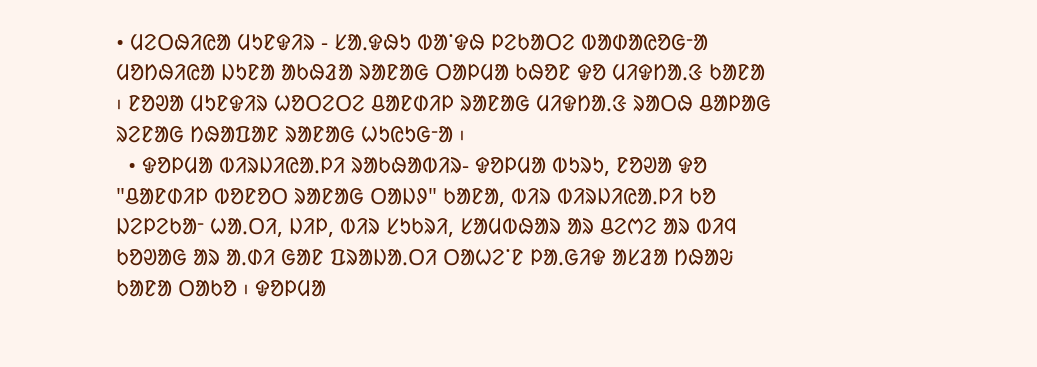• ᱢᱮᱛᱷᱤᱭᱟ ᱢᱩᱱᱫᱤᱨ - ᱥᱟᱹᱫᱷᱩ ᱵᱟᱸᱫᱷ ᱞᱮᱠᱟᱛᱮ ᱵᱟᱰᱟᱭᱚᱜᱼᱟ ᱢᱚᱴᱷᱤᱭᱟ ᱡᱩᱱᱟ ᱟᱠᱷᱲᱟ ᱨᱟᱱᱟᱜ ᱛᱟᱞᱢᱟ ᱠᱷᱚᱱ ᱫᱚ ᱢᱤᱫᱴᱟᱹᱝ ᱠᱟᱱᱟ ᱾ ᱱᱚᱣᱟ ᱢᱩᱱᱫᱤᱨ ᱦᱚᱛᱮᱛᱮ ᱪᱟᱱᱰᱤᱞ ᱨᱟᱱᱟᱜ ᱢᱤᱫᱴᱟᱹᱝ ᱨᱟᱛᱷ ᱪᱟᱞᱟᱜ ᱨᱮᱱᱟᱜ ᱴᱷᱟᱯᱟᱱ ᱨᱟᱱᱟᱜ ᱦᱩᱭᱩᱜᱼᱟ ᱾
  • ᱫᱚᱞᱢᱟ ᱵᱤᱨᱡᱤᱭᱟᱹᱞᱤ ᱨᱟᱠᱷᱟᱵᱤᱨ- ᱫᱚᱞᱢᱟ ᱵᱩᱨᱩ, ᱱᱚᱣᱟ ᱫᱚ "ᱪᱟᱱᱰᱤᱞ ᱵᱚᱱᱚᱛ ᱨᱟᱱᱟᱜ ᱛᱟᱡᱽ" ᱠᱟᱱᱟ, ᱵᱤᱨ ᱵᱤᱨᱡᱤᱭᱟᱹᱞᱤ ᱠᱚ ᱡᱮᱞᱮᱠᱟᱼ ᱦᱟᱹᱛᱤ, ᱡᱤᱞ, ᱵᱤᱨ ᱥᱩᱠᱨᱤ, ᱥᱟᱢᱵᱷᱟᱨ ᱟᱨ ᱪᱮᱬᱮ ᱟᱨ ᱵᱤᱧ ᱠᱚᱣᱟᱜ ᱟᱨ ᱟᱹᱰᱤ ᱜᱟᱱ ᱯᱨᱟᱡᱟᱹᱛᱤ ᱛᱟᱦᱮᱸᱱ ᱞᱟᱹᱜᱤᱫ ᱟᱥᱲᱟ ᱴᱷᱟᱶ ᱠᱟᱱᱟ ᱛᱟᱠᱚ ᱾ ᱫᱚᱞᱢᱟ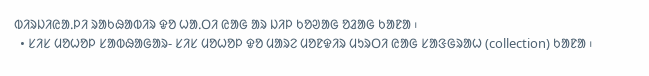ᱵᱤᱨᱡᱤᱭᱟᱹᱞᱤ ᱨᱟᱠᱷᱟᱵᱤᱨ ᱫᱚ ᱦᱟᱹᱛᱤ ᱭᱟᱜ ᱟᱨ ᱡᱤᱞ ᱠᱚᱣᱟᱜ ᱚᱲᱟᱜ ᱠᱟᱱᱟ ᱾
  • ᱥᱤᱥ ᱢᱚᱦᱚᱞ ᱥᱟᱵᱷᱟᱜᱟᱨ- ᱥᱤᱥ ᱢᱚᱦᱚᱞ ᱫᱚ ᱢᱟᱨᱮ ᱢᱚᱱᱫᱤᱨ ᱢᱩᱨᱛᱤ ᱭᱟᱜ ᱥᱟᱝᱜᱨᱟᱦ (collection) ᱠᱟᱱᱟ ᱾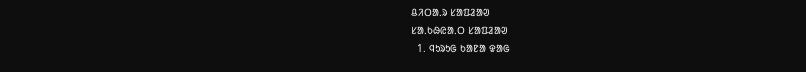ᱪᱤᱛᱟᱹᱨ ᱥᱟᱯᱲᱟᱣ
ᱥᱟᱹᱠᱷᱭᱟᱹᱛ ᱥᱟᱯᱲᱟᱣ
  1. ᱧᱩᱨᱩᱜ ᱠᱟᱱᱟ ᱫᱟᱜ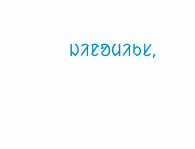ᱡᱤᱱᱚᱢᱤᱠᱥ,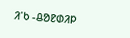ᱤᱸᱠ -ᱪᱚᱱᱰᱤᱞ